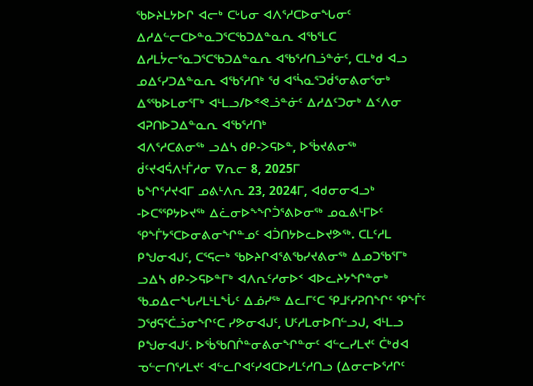ᖃᐅᔨᒪᔭᐅᒋ ᐊᓕᒃ ᑕᒡᒐᓂ ᐊᐱᕐᓱᑕᐅᓂᖓᓂᑦ ᐃᓱᐃᓪᓕᑕᐅᓐᓇᑐᕐᑕᖃᑐᐃᓐᓇᕆ ᐊᖃᕐᒪᑕ ᐃᓱᒪᔮᓕᕐᓇᑐᕐᑕᖃᑐᐃᓐᓇᕆ ᐊᖃᕐᓱᑎᓘᓐᓃᑦ, ᑕᒪᒃᑯ ᐊᓗ ᓄᐃᑦᓯᑐᐃᓐᓇᕆ ᐊᖃᕐᓱᑎᒃ ᖁ ᐊᕐᓵᓇᕐᑐᑰᕐᓂᕕᓂᕐᓂᒃ ᐃᕐᖃᐅᒪᓂᕐᒥᒃ ᐊᒻᒪᓗ/ᐅᕝᕙᓘᓐᓃᑦ ᐃᓱᐃᑦᑐᓂᒃ ᐃᑉᐱᓂ ᐊᕈᑎᐅᑐᐃᓐᓇᕆ ᐊᖃᕐᓱᑎᒃ
ᐊᐱᕐᓱᑕᕕᓂᖅ ᓗᐃᓴ ᑯᑭ-ᐳᕋᐅᓐ, ᐅᖄᔪᕕᓂᖅ ᑰᑦᔪᐊᕌᐱᒻᒦᓱᓂ ᐁᕆᓕ 8, 2025ᒥ
ᑲᖏᕐᓱᔪᐊᒥ ᓄᕕᒻᐱᕆ 23, 2024ᒥ, ᐊᑯᓂᓂᐊᓗᒃ -ᐅᑕᕐᕿᔭᐅᔪᖅ ᐃᓛᓂᐅᖕᖏᑑᕐᕕᐅᓂᖅ ᓄᓇᕕᒻᒥᐅᑦ ᕿᖕᒦᔭᕐᑕᐅᓂᕕᓂᖏᓐᓄᑦ ᐊᑑᑎᔭᐅᓚᐅᔪᕗᖅ. ᑕᒪᑦᓱᒪ ᑭᖑᓂᐊᒍᑦ, ᑕᕐᕋᓕᒃ ᖃᐅᔨᒋᐊᕐᕕᖃᓯᔪᕕᓂᖅ ᐃᓄᑐᖃᕐᒥᒃ ᓗᐃᓴ ᑯᑭ-ᐳᕋᐅᓐᒥᒃ ᐊᐱᕆᑦᓱᓂᐅᑉ ᐊᐅᓚᔨᔭᖏᓐᓂᒃ ᖃᓄᐃᓕᖓᓯᒪᒻᒪᖔᑦ ᐃᓅᓯᖅ ᐃᓚᒥᑦᑕ ᕿᒧᑦᓯᕈᑎᖏᑦ ᕿᖕᒦᑦ ᑐᖁᕋᕐᑖᓘᓂᖏᑦᑕ ᓯᕗᓂᐊᒍᑦ, ᑌᑦᓱᒪᓂᐅᑎᓪᓗᒍ, ᐊᒻᒪᓗ ᑭᖑᓂᐊᒍᑦ. ᐅᖄᖃᑎᒌᓐᓂᕕᓂᖏᓐᓂᑦ ᐊᓪᓚᓯᒪᔪᑦ ᑖᒃᑯᐊ ᓀᓪᓕᑎᕐᓯᒪᔪᑦ ᐊᓪᓚᒋᐊᑦᓯᐊᑕᐅᓯᒪᑦᓱᑎᓗ (ᐃᓂᓕᐅᕐᓱᒋᑦ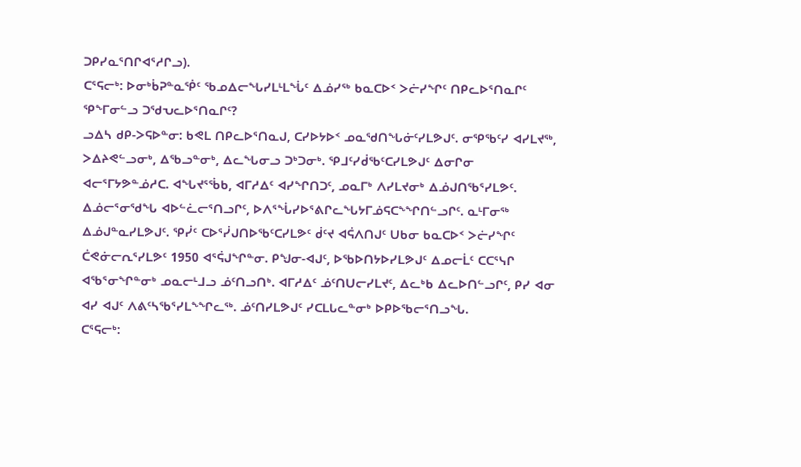ᑐᑭᓯᓇᕐᑎᒋᐊᕐᓱᒋᓗ).
ᑕᕐᕋᓕᒃ: ᐅᓂᒃᑳᕈᓐᓇᖀᑦ ᖃᓄᐃᓕᖓᓯᒪᒻᒪᖔᑦ ᐃᓅᓯᖅ ᑲᓇᑕᐅᑉ ᐳᓖᓯᖏᑦ ᑎᑭᓚᐅᕐᑎᓇᒋᑦ ᕿᖕᒥᓂᓪᓗ ᑐᖁᕃᓚᐅᕐᑎᓇᒋᑦ?
ᓗᐃᓴ ᑯᑭ-ᐳᕋᐅᓐᓂ: ᑲᕙᒪ ᑎᑭᓚᐅᕐᑎᓇᒍ, ᑕᓯᐅᔭᐅᑉ ᓄᓇᖁᑎᖓᓃᑦᓯᒪᕗᒍᑦ. ᓂᕿᖃᑦᓯ ᐊᓯᒪᔪᖅ, ᐳᐃᔨᕙᓪᓗᓂᒃ, ᐃᖃᓗᓐᓂᒃ, ᐃᓚᖓᓂᓗ ᑐᒃᑐᓂᒃ. ᕿᒧᑦᓯᑰᖃᑦᑕᓯᒪᕗᒍᑦ ᐃᓂᒋᓂ ᐊᓕᕐᒥᔭᕗᓐᓅᓱᑕ. ᐊᖓᔪᕐᖄᑲ, ᐊᒥᓱᐃᑦ ᐊᓯᖏᑎᑐᑦ, ᓄᓇᒥᒃ ᐱᓯᒪᔪᓂᒃ ᐃᓅᒍᑎᖃᕐᓯᒪᕗᑦ. ᐃᓅᓕᕐᓂᖁᖓ ᐊᐅᓪᓛᓕᕐᑎᓗᒋᑦ, ᐅᐱᕐᖔᓯᐅᕐᕕᒋᓚᖓᔭᒥᓅᕋᑕᖕᖏᑎᓪᓗᒋᑦ. ᓇᒻᒥᓂᖅ ᐃᓅᒍᓐᓇᓯᒪᕗᒍᑦ. ᕿᓰᑦ ᑕᐅᕐᓰᒍᑎᐅᖃᑦᑕᓯᒪᕗᑦ ᑰᑦᔪ ᐊᕌᐱᑎᒍᑦ ᑌᑲᓂ ᑲᓇᑕᐅᑉ ᐳᓖᓯᖏᑦ ᑖᕙᓃᓕᕆᕐᓯᒪᕗᑦ 1950 ᐊᕐᕌᒍᖏᓐᓂ. ᑭᖑᓂ-ᐊᒍᑦ, ᐅᖃᐅᑎᔭᐅᓯᒪᕗᒍᑦ ᐃᓄᓕᒫᑦ ᑕᑕᕐᓭᒋ ᐊᖃᕐᓂᖏᓐᓂᒃ ᓄᓇᓕᒻᒧᓗ ᓅᑦᑎᓗᑎᒃ. ᐊᒥᓱᐃᑦ ᓅᑦᑎᑌᓕᓯᒪᔪᑦ, ᐃᓚᒃᑲ ᐃᓚᐅᑎᓪᓗᒋᑦ, ᑭᓯ ᐊᓂ ᐊᓯ ᐊᒍᑦ ᐱᕕᑦᓴᖃᕐᓯᒪᖕᖏᓚᖅ. ᓅᑦᑎᓯᒪᕗᒍᑦ ᓯᑕᒪᒐᓚᓐᓂᒃ ᐅᑭᐅᖃᓕᕐᑎᓗᖓ.
ᑕᕐᕋᓕᒃ: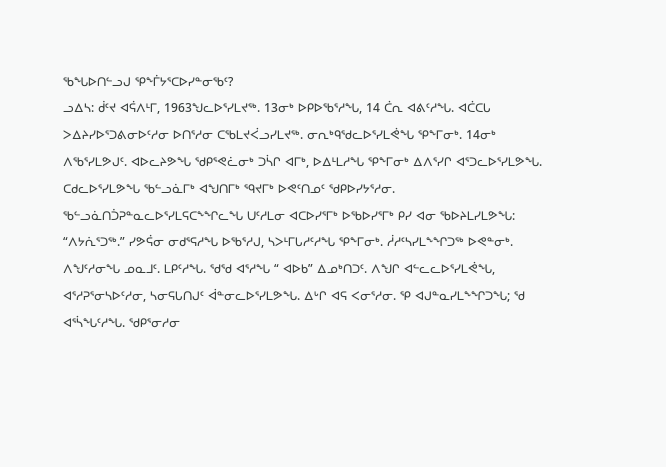ᖃᖓᐅᑎᓪᓗᒍ ᕿᖕᒦᔭᕐᑕᐅᓯᓐᓂᖃᑦ?
ᓗᐃᓴ: ᑰᑦᔪ ᐊᕌᐱᒻᒥ, 1963ᖑᓚᐅᕐᓯᒪᔪᖅ. 13ᓂᒃ ᐅᑭᐅᖃᕐᓱᖓ, 14 ᑖᕆ ᐊᕕᑦᓱᖓ. ᐊᑖᑕᒐ ᐳᐃᔨᓯᐅᕐᑐᕕᓂᐅᑦᓱᓂ ᐅᑎᕐᓱᓂ ᑕᖃᒪᔪᐹᓗᓯᒪᔪᖅ. ᓂᕆᒃᑫᖁᓚᐅᕐᓯᒪᕚᖓ ᕿᖕᒥᓂᒃ. 14ᓂᒃ ᐱᖃᕐᓯᒪᕗᒍᑦ. ᐊᐅᓚᔨᕗᖓ ᖁᑭᕐᕙᓛᓂᒃ ᑐᓵᒋ ᐊᒥᒃ, ᐅᐃᒻᒪᓱᖓ ᕿᖕᒥᓂᒃ ᐃᐱᕐᓯᒋ ᐊᕐᑐᓚᐅᕐᓯᒪᕗᖓ. ᑕᑯᓚᐅᕐᓯᒪᕗᖓ ᖃᓪᓗᓈᒥᒃ ᐊᖑᑎᒥᒃ ᙯᔪᒥᒃ ᐅᕙᑦᑎᓄᑦ ᖁᑭᐅᓯᔭᕐᓱᓂ. ᖃᓪᓗᓈᑎᑑᕈᓐᓇᓚᐅᕐᓯᒪᕋᑕᖕᖏᓚᖓ ᑌᑦᓱᒪᓂ ᐊᑕᐅᓯᕐᒥᒃ ᐅᖃᐅᓯᕐᒥᒃ ᑭᓯ ᐊᓂ ᖃᐅᔨᒪᓯᒪᕗᖓ: “ᐱᔭᕇᕐᑐᖅ.” ᓯᕗᕌᓂ ᓂᑯᕐᕋᓱᖓ ᐅᖃᕐᓱᒍ, ᓴᐳᒻᒥᒐᓱᑦᓱᖓ ᕿᖕᒥᓂᒃ. ᓲᓱᑦᓴᓯᒪᖕᖏᑐᖅ ᐅᕙᓐᓂᒃ. ᐱᖑᑦᓱᓂᖓ ᓄᓇᒧᑦ. ᒪᑭᑦᓱᖓ. ᖁᖁ ᐊᕐᓱᖓ “ ᐊᐅᑲ” ᐃᓄᒃᑎᑐᑦ. ᐱᖑᒋ ᐊᓪᓚᓚᐅᕐᓯᒪᕚᖓ, ᐊᕐᓱᕈᕐᓂᓴᐅᑦᓱᓂ, ᓴᓂᕋᒐᑎᒍᑦ ᐋᓐᓂᓚᐅᕐᓯᒪᕗᖓ. ᐃᒡᒋ ᐊᕋ ᐸᓂᕐᓱᓂ. ᕿ ᐊᒍᓐᓇᓯᒪᖕᖏᑐᖓ; ᖁ ᐊᕐᓵᖓᑦᓱᖓ. ᖁᑭᕐᓂᓱᓂ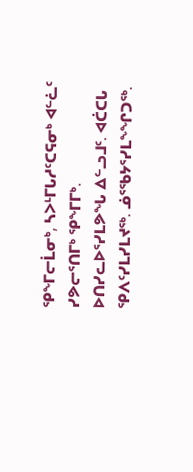ᕿᖕᒥᓕᒫᓂᒃ, ᓴᐳᒻᒥᒐᓱᑦᑕᕋᓂᒃ ᐊᓪᓛᑦ ᓯᕗᓕᕐᑎᒥᒃ ᕿᖕᒥᒥᒃ.
ᐅᑎᓯᓚᐅᕐᓯᒪᕗᖓ ᐃᓪᓗᒧᑦ. ᐊᑖᑕᒐ ᕿᐱᑦᓯᒪᓯᒪᔪᖅ. ᓅᕐᖃᔭᕐᓯᒪᖕᖏᑐᖅ.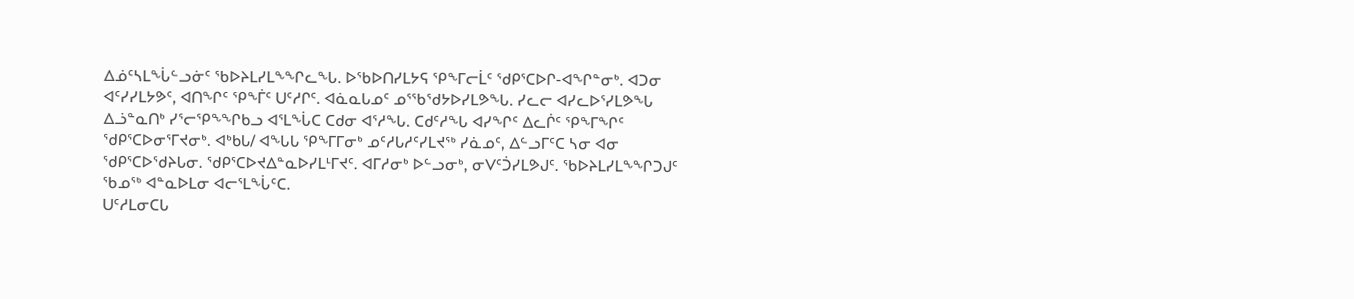ᐃᓅᑦᓴᒪᖔᓪᓗᓃᑦ ᖃᐅᔨᒪᓯᒪᖕᖏᓚᖓ. ᐅᖃᐅᑎᓯᒪᔭᕋ ᕿᖕᒥᓕᒫᑦ ᖁᑭᕐᑕᐅᒋ-ᐊᖏᓐᓂᒃ. ᐊᑐᓂ ᐊᑦᓯᓯᒪᔭᕗᑦ, ᐊᑎᖏᑦ ᕿᖕᒦᑦ ᑌᑦᓱᒋᑦ. ᐊᓈᓇᒐᓄᑦ ᓄᕐᖃᖁᔭᐅᓯᒪᕗᖓ. ᓯᓚᓕ ᐊᓯᓚᐅᕐᓯᒪᕗᖓ ᐃᓘᓐᓇᑎᒃ ᓯᕐᓕᕿᖕᖏᑲᓗ ᐊᕐᒪᖔᑕ ᑕᑯᓂ ᐊᕐᓱᖓ. ᑕᑯᑦᓱᖓ ᐊᓯᖏᑦ ᐃᓚᒌᑦ ᕿᖕᒥᖏᑦ ᖁᑭᕐᑕᐅᓂᕐᒥᔪᓂᒃ. ᐊᒃᑲᒐ/ ᐊᖓᒐ ᕿᖕᒥᒥᓂᒃ ᓄᑦᓱᒐᓱᑦᓯᒪᔪᖅ ᓯᓈᓄᑦ, ᐃᓪᓗᒥᑦᑕ ᓴᓂ ᐊᓂ ᖁᑭᕐᑕᐅᖁᔨᒐᓂ. ᖁᑭᕐᑕᐅᔪᐃᓐᓇᐅᓯᒪᒻᒥᔪᑦ. ᐊᒥᓱᓂᒃ ᐅᓪᓗᓂᒃ, ᓂᐯᑦᑑᓯᒪᕗᒍᑦ. ᖃᐅᔨᒪᓯᒪᖕᖏᑐᒍᑦ ᖃᓄᖅ ᐊᓐᓇᐅᒪᓂ ᐊᓕᕐᒪᖔᑦᑕ.
ᑌᑦᓱᒪᓂᑕᒐ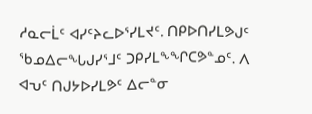ᓱᓇᓕᒫᑦ ᐊᓯᑦᔨᓚᐅᕐᓯᒪᔪᑦ. ᑎᑭᐅᑎᓯᒪᕗᒍᑦ ᖃᓄᐃᓕᖓᒍᓯᕐᒧᑦ ᑐᑭᓯᒪᖕᖏᑕᕗᓐᓄᑦ. ᐱ ᐊᕃᑦ ᑎᒍᔭᐅᓯᒪᕗᑦ ᐃᓕᓐᓂ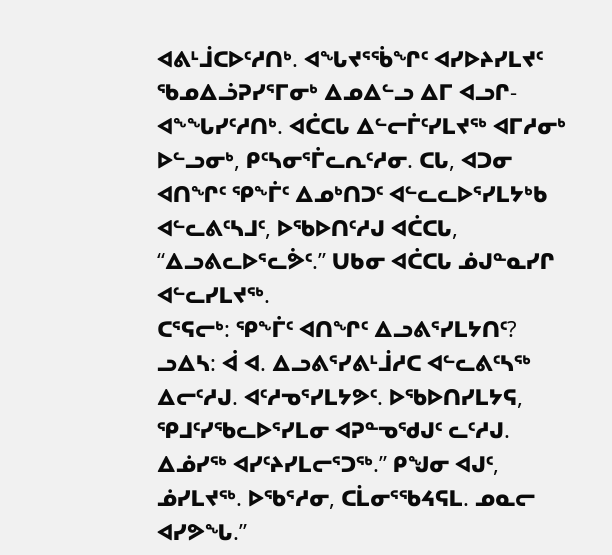ᐊᕕᒻᒨᑕᐅᑦᓱᑎᒃ. ᐊᖓᔪᕐᖄᖏᑦ ᐊᓯᐅᔨᓯᒪᔪᑦ ᖃᓄᐃᓘᕈᓯᕐᒥᓂᒃ ᐃᓄᐃᓪᓗ ᐃᒥ ᐊᓗᒋ-ᐊᖕᖓᓯᑦᓱᑎᒃ. ᐊᑖᑕᒐ ᐃᓪᓕᒦᑦᓯᒪᔪᖅ ᐊᒥᓱᓂᒃ ᐅᓪᓗᓂᒃ, ᑭᑦᓴᓂᕐᒦᓚᕆᑦᓱᓂ. ᑕᒐ, ᐊᑐᓂ ᐊᑎᖏᑦ ᕿᖕᒦᑦ ᐃᓄᒃᑎᑐᑦ ᐊᓪᓚᓚᐅᕐᓯᒪᔭᒃᑲ ᐊᓪᓚᕕᑦᓴᒧᑦ, ᐅᖃᐅᑎᑦᓱᒍ ᐊᑖᑕᒐ, “ᐃᓗᕕᓚᐅᕐᓚᕘᑦ.” ᑌᑲᓂ ᐊᑖᑕᒐ ᓅᒍᓐᓇᓯᒋ ᐊᓪᓚᓯᒪᔪᖅ.
ᑕᕐᕋᓕᒃ: ᕿᖕᒦᑦ ᐊᑎᖏᑦ ᐃᓗᕕᕐᓯᒪᔭᑎᑦ?
ᓗᐃᓴ: ᐋ ᐊ. ᐃᓗᕕᕐᓯᕕᒻᒨᓱᑕ ᐊᓪᓚᕕᑦᓴᖅ ᐃᓕᑦᓱᒍ. ᐊᑦᓱᓀᕐᓯᒪᔭᕗᑦ. ᐅᖃᐅᑎᓯᒪᔭᕋ, ᕿᒧᑦᓯᖃᓚᐅᕐᓯᒪᓂ ᐊᕈᓐᓀᖁᒍᑦ ᓚᑦᓱᒍ. ᐃᓅᓯᖅ ᐊᓯᑦᔨᓯᒪᓕᕐᑐᖅ.” ᑭᖑᓂ ᐊᒍᑦ, ᓅᓯᒪᔪᖅ. ᐅᖃᕐᓱᓂ, ᑕᒫᓂᕐᖃᔦᕋᒪ. ᓄᓇᓕ ᐊᓯᕗᖓ.”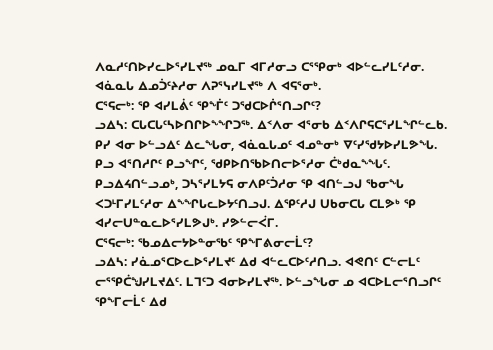ᐱᓇᓱᑦᑎᐅᓯᓚᐅᕐᓯᒪᔪᖅ ᓄᓇᒥ ᐊᒥᓱᓂᓗ ᑕᕐᕿᓂᒃ ᐊᐅᓪᓚᓯᒪᑦᓱᓂ. ᐊᓈᓇᒐ ᐃᓄᑑᑦᔨᓱᓂ ᐱᕈᕐᓭᓯᒪᔪᖅ ᐱ ᐊᕋᕐᓂᒃ.
ᑕᕐᕋᓕᒃ: ᕿ ᐊᓯᒪᕖᑦ ᕿᖕᒦᑦ ᑐᖁᑕᐅᒌᕐᑎᓗᒋᑦ?
ᓗᐃᓴ: ᑕᒐᑕᒐᑦᓴᐅᑎᒋᐅᖕᖏᑐᖅ. ᐃᑉᐱᓂ ᐊᕐᓂᑲ ᐃᑉᐱᒋᕋᑕᕐᓯᒪᖏᓪᓚᑲ. ᑭᓯ ᐊᓂ ᐅᓪᓗᐃᑦ ᐃᓚᖓᓂ, ᐊᓈᓇᒐᓄᑦ ᐊᓄᓐᓂᒃ ᐁᑦᓯᖁᔭᐅᓯᒪᕗᖓ. ᑭᓗ ᐊᕐᑎᓱᒋᑦ ᑭᓗᖏᑦ, ᖁᑭᐅᑎᖃᐅᑎᓕᐅᕐᓱᓂ ᑖᒃᑯᓇᖕᖓᑦ. ᑭᓗᐃᔦᑎᓪᓗᓄᒃ, ᑐᓴᕐᓯᒪᔭᕋ ᓂᐱᑭᑦᑑᓱᓂ ᕿ ᐊᑎᓪᓗᒍ ᖃᓂᖓ ᐸᑐᒻᒥᓯᒪᑦᓱᓂ ᐃᖕᖏᒐᓚᐅᔭᑦᑎᓗᒍ. ᐃᕿᑦᓱᒍ ᑌᑲᓂᑕᒐ ᑕᒪᕗᒃ ᕿ ᐊᓯᓕᑌᓐᓇᓚᐅᕐᓯᒪᕗᒍᒃ. ᓯᕗᓪᓕᐹᒥ.
ᑕᕐᕋᓕᒃ: ᖃᓄᐃᓕᔭᐅᓐᓂᖃᑦ ᕿᖕᒥᕕᓂᓕᒫᑦ?
ᓗᐃᓴ: ᓯᓈᓄᕐᑕᐅᓚᐅᕐᓯᒪᔪᑦ ᐃᑯ ᐊᓪᓚᑕᐅᑦᓱᑎᓗ. ᐊᕙᑎᑦ ᑕᓪᓕᒪᑦ ᓕᕐᕿᑖᖑᓯᒪᔪᐃᑦ. ᒪᒣᑦᑐ ᐊᓂᐅᓯᒪᔪᖅ. ᐅᓪᓗᖓᓂ ᓄ ᐊᑕᐅᒪᓕᕐᑎᓗᒋᑦ ᕿᖕᒥᓕᒫᑦ ᐃᑯ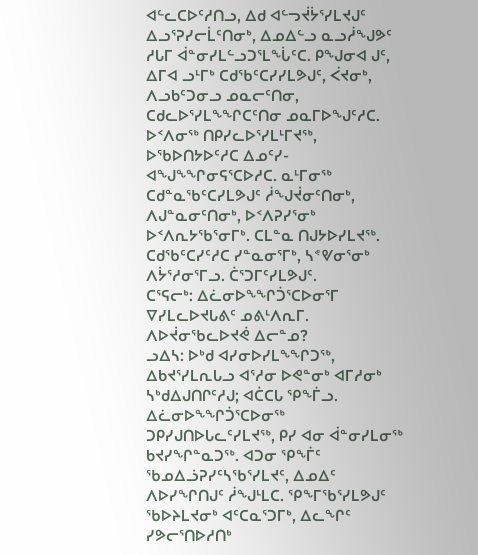ᐊᓪᓚᑕᐅᑦᓱᑎᓗ, ᐃᑯ ᐊᓪᓓᔫᔮᕐᓯᒪᔪᒍᑦ ᐃᓗᕐᕈᓯᓕᒫᑦᑎᓂᒃ, ᐃᓄᐃᓪᓗ ᓇᓗᓲᖑᕗᑦ ᓱᒐᒥ ᐋᓐᓂᓯᒪᓪᓗᑐᕐᒪᖔᑦᑕ. ᑭᖑᓂᐊ ᒍᑦ, ᐃᒥᐊ ᓗᒻᒥᒃ ᑕᑯᖃᑦᑕᓯᓯᒪᕗᒍᑦ, ᐹᔪᓂᒃ, ᐱᓗᑲᑦᑐᓂᓗ ᓄᓇᓕᑦᑎᓂ, ᑕᑯᓚᐅᕐᓯᒪᖕᖏᑕᑦᑎᓂ ᓄᓇᒥᐅᖑᑦᓱᑕ. ᐅᑉᐱᓂᖅ ᑎᑭᓯᓚᐅᕐᓯᒪᒻᒥᔪᖅ, ᐅᖃᐅᑎᔭᐅᑦᓱᑕ ᐃᓄᑦᓯ-ᐊᖑᖕᖏᓂᕋᕐᑕᐅᓱᑕ. ᓇᒻᒥᓂᖅ ᑕᑯᓐᓇᖃᑦᑕᓯᒪᕗᒍᑦ ᓲᖑᔫᓂᑦᑎᓂᒃ, ᐱᒍᓐᓇᓂᑦᑎᓂᒃ, ᐅᑉᐱᕈᓯᕐᓂᒃ ᐅᑉᐱᕆᔭᖃᕐᓂᒥᒃ. ᑕᒪᓐᓇ ᑎᒍᔭᐅᓯᒪᔪᖅ. ᑕᑯᖃᑦᑕᓯᑦᓱᑕ ᓯᓐᓇᓂᕐᒥᒃ, ᓴᕝᕓᓂᕐᓂᒃ ᐱᔮᕐᓱᓂᕐᒥᓗ. ᑖᕐᑐᒥᑦᓯᒪᕗᒍᑦ.
ᑕᕐᕋᓕᒃ: ᐃᓛᓂᐅᖕᖏᑑᕐᑕᐅᓂᕐᒥ ᐁᓯᒪᓚᐅᔪᒐᕕᑦ ᓄᕕᒻᐱᕆᒥ. ᐱᐅᔫᓂᖃᓚᐅᔪᕚ ᐃᓕᓐᓄ?
ᓗᐃᓴ: ᐅᒃᑯ ᐊᓯᓂᐅᓯᒪᖕᖏᑐᖅ, ᐃᑲᔪᕐᓯᒪᕆᒐᓗ ᐊᕐᓱᓂ ᐅᕙᓐᓂᒃ ᐊᒥᓱᓂᒃ ᓴᒃᑯᐃᒍᑎᒋᑦᓱᒍ; ᐊᑖᑕᒐ ᕿᖕᒦᓗ. ᐃᓛᓂᐅᖕᖏᑑᕐᑕᐅᓂᖅ ᑐᑭᓯᒍᑎᐅᒐᓚᑦᓯᒪᔪᖅ, ᑭᓯ ᐊᓂ ᐋᓐᓂᓯᒪᓂᖅ ᑲᔪᓯᖏᓐᓇᑐᖅ. ᐊᑐᓂ ᕿᖕᒦᑦ ᖃᓄᐃᓘᕈᓯᑦᓴᖃᕐᓯᒪᔪᑦ, ᐃᓄᐃᑦ ᐱᐅᓯᖏᑎᒍᑦ ᓲᖑᒻᒪᑕ. ᕿᖕᒥᖃᕐᓯᒪᕗᒍᑦ ᖃᐅᔨᒪᔪᓂᒃ ᐊᑦᑕᓇᕐᑐᒥᒃ, ᐃᓚᖏᑦ ᓯᕗᓕᕐᑎᐅᓱᑎᒃ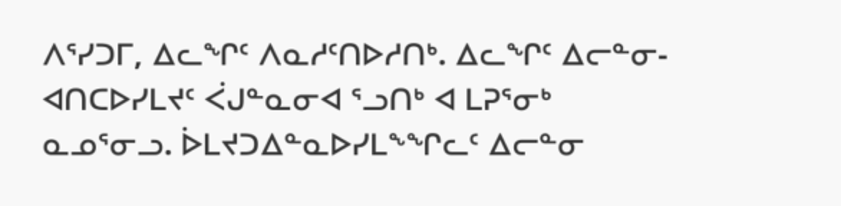ᐱᕐᓯᑐᒥ, ᐃᓚᖏᑦ ᐱᓇᓱᑦᑎᐅᓱᑎᒃ. ᐃᓚᖏᑦ ᐃᓕᓐᓂ-ᐊᑎᑕᐅᓯᒪᔪᑦ ᐹᒍᓐᓇᓂᐊ ᕐᓗᑎᒃ ᐊ ᒪᕈᕐᓂᒃ ᓇᓄᕐᓂᓗ. ᐆᒪᔪᑐᐃᓐᓇᐅᓯᒪᖕᖏᓚᑦ ᐃᓕᓐᓂ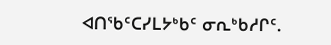ᐊᑎᖃᑦᑕᓯᒪᔭᒃᑲᑦ ᓂᕆᒃᑲᓱᒋᑦ.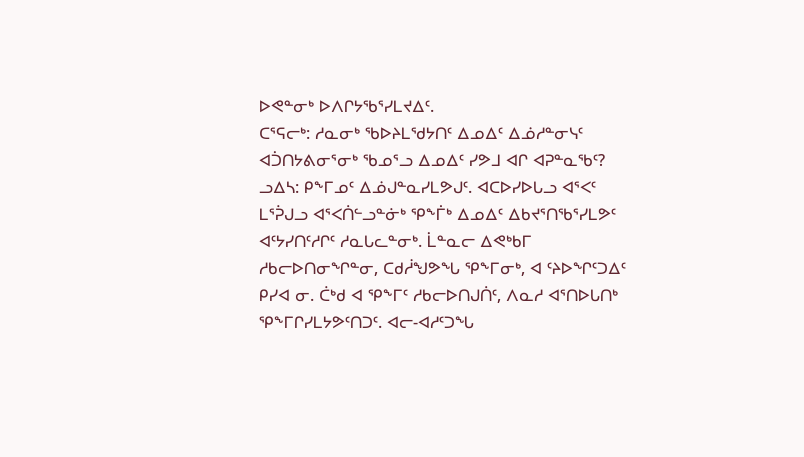ᐅᕙᓐᓂᒃ ᐅᐱᒋᔭᖃᕐᓯᒪᔪᐃᑦ.
ᑕᕐᕋᓕᒃ: ᓱᓇᓂᒃ ᖃᐅᔨᒪᖁᔭᑎᑦ ᐃᓄᐃᑦ ᐃᓅᓱᓐᓂᓭᑦ ᐊᑑᑎᔭᕕᓂᕐᓂᒃ ᖃᓄᕐᓗ ᐃᓄᐃᑦ ᓯᕗᒧ ᐊᒋ ᐊᕈᓐᓇᖃᑦ?
ᓗᐃᓴ: ᑭᖕᒥᓄᑦ ᐃᓅᒍᓐᓇᓯᒪᕗᒍᑦ. ᐊᑕᐅᓯᐅᒐᓗ ᐊᕐᐸᑦ ᒪᕐᕉᒍᓗ ᐊᕐᐸᑏᓪᓗᓐᓃᒃ ᕿᖕᒦᒃ ᐃᓄᐃᑦ ᐃᑲᔪᕐᑎᖃᕐᓯᒪᕗᑦ ᐊᑦᔭᓯᑎᑦᓱᒋᑦ ᓱᓇᒐᓚᓐᓂᒃ. ᒫᓐᓇᓕ ᐃᕙᒃᑲᒥ ᓱᑲᓕᐅᑎᓂᖏᓐᓂ, ᑕᑯᓲᖑᕗᖓ ᕿᖕᒥᓂᒃ, ᐊ ᑦᔨᐅᖏᑦᑐᐃᑦ ᑭᓯᐊ ᓂ. ᑖᒃᑯ ᐊ ᕿᖕᒥᑦ ᓱᑲᓕᐅᑎᒍᑏᑦ, ᐱᓇᓱ ᐊᕐᑎᐅᒐᑎᒃ ᕿᖕᒥᒋᓯᒪᔭᕗᑦᑎᑐᑦ. ᐊᓕ-ᐊᓱᑦᑐᖓ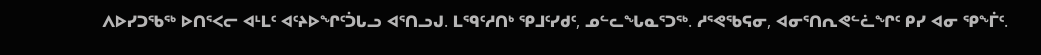ᐱᐅᓯᑐᖃᖅ ᐅᑎᕐᐸᓕ ᐊᒻᒪᑦ ᐊᑦᔨᐅᖏᑦᑑᒐᓗ ᐊᕐᑎᓗᒍ. ᒪᙯᑦᓱᑎᒃ ᕿᒧᑦᓯᑯᑦ, ᓄᓪᓚᖓᓇᕐᑐᖅ. ᓱᕐᕙᖃᕋᓂ, ᐊᓂᕐᑎᕆᕙᓪᓛᖏᑦ ᑭᓯ ᐊᓂ ᕿᖕᒦᑦ.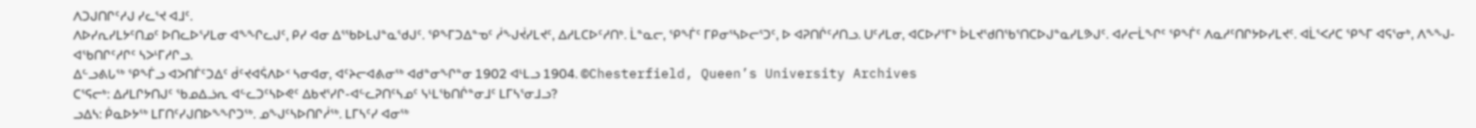ᐱᑐᒍᑎᒋᑦᓱᒍ ᓯᓚᕐᔪ ᐊᒧᑦ.
ᐱᐅᓯᕆᓯᒪᔭᑦᑎᓄᑦ ᐅᑎᓚᐅᕐᓯᒪᓂ ᐊᖕᖏᓚᒍᑦ, ᑭᓯ ᐊᓂ ᐃᕐᖃᐅᒪᒍᓐᓇᖁᒍᑦ. ᕿᖕᒥᑐᐃᓐᓀᑦ ᓲᖑᔫᓯᒪᔪᑦ, ᐃᓱᒪᑕᐅᑦᓱᑎᒃ. ᒫᓐᓇᓕ, ᕿᖕᒦᑦ ᒥᑭᓂᕐᓴᐅᓕᕐᑐᑦ, ᐅ ᐊᕈᑎᒌᑦᓱᑎᓗ. ᑌᑦᓱᒪᓂ, ᐊᑕᐅᓯᕐᒥᒃ ᐆᒪᔪᖁᑎᖃᕐᑎᑕᐅᒍᓐᓇᓯᒪᕗᒍᑦ. ᐊᓯᓕᒫᖏᑦ ᕿᖕᒦᑦ ᐱᓇᓱᑦᑎᒋᔭᐅᓯᒪᔪᑦ. ᐊᒫᕐᐸᓱᑕ ᕿᖕᒥ ᐊᕋᕐᓂᒃ, ᐱᖕᖑ-ᐊᖃᑎᒋᑦᓱᒋᑦ ᓴᐳᒻᒥᓱᒋᓗ.
ᐃᓪᓗᕕᒐᖅ ᕿᖕᒦᓗ ᐊᐳᑎᒦᑦᑐᐃᑦ ᑰᑦᔪᐊᕌᐱᐅᑉ ᓴᓂᐊᓂ, ᐊᑦᔨᓕᐊᕕᓂᖅ ᐊᑯᓐᓂᖏᓐᓂ 1902 ᐊᒻᒪᓗ 1904. ©Chesterfield, Queen’s University Archives
ᑕᕐᕋᓕᒃ: ᐃᓱᒪᒋᔭᑎᒍᑦ ᖃᓄᐃᓘᕆ ᐊᓪᓚᑐᑦᓴᐅᕙᑦ ᐃᑲᔪᕐᓯᒋ-ᐊᓪᓚᕈᑎᑦᓴᓄᑦ ᓭᒻᒪᖃᑎᒌᓐᓂᒧᑦ ᒪᒥᓴᕐᓂᒧᓗ?
ᓗᐃᓴ: ᑮᓇᐅᔭᖅ ᒪᒥᑎᑦᓯᒍᑎᐅᖕᖏᑐᖅ. ᓄᖑᑦᓴᐅᑎᒋᓲᖅ. ᒪᒥᓴᑦᓯ ᐊᓂᖅ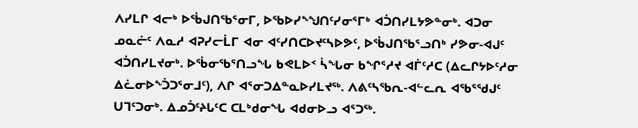ᐱᓯᒪᒋ ᐊᓕᒃ ᐅᖄᒍᑎᖃᕐᓂᒥ, ᐅᖃᐅᓯᖕᖑᑎᑦᓯᓂᕐᒥᒃ ᐊᑑᑎᓯᒪᔭᕗᓐᓂᒃ. ᐊᑐᓂ ᓄᓇᓖᑦ ᐱᓇᓱ ᐊᕈᓯᓕᒫᒥ ᐊᓂ ᐊᑦᓯᑎᑕᐅᔪᑦᓴᐅᕗᑦ, ᐅᖄᒍᑎᖃᕐᓗᑎᒃ ᓯᕗᓂ-ᐊᒍᑦ ᐊᑑᑎᓯᒪᔪᓂᒃ. ᐅᖄᓂᖃᕐᑎᓗᖓ ᑲᕙᒪᐅᑉ ᓵᖓᓂ ᑲᖏᕐᓱᔪ ᐊᒦᑦᓱᑕ (ᐃᓚᒋᔭᐅᑦᓱᓂ ᐃᓛᓂᐅᖕᑑᑐᕐᓂᒧᑦ), ᐱᒋ ᐊᕐᓂᑐᐃᓐᓇᐅᓯᒪᔪᖅ. ᐱᕕᑦᓴᖃᕆ-ᐊᓪᓚᕆ ᐊᖃᕐᖁᒍᑦ ᑌᒣᑦᑐᓂᒃ. ᐃᓄᑑᑦᔨᒐᑦᑕ ᑕᒪᒃᑯᓂᖓ ᐊᑯᓂᐅᓗ ᐊᕐᑐᖅ.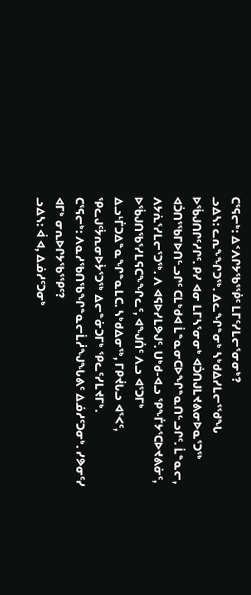ᑕᕐᕋᓕᒃ: ᐃᑉᐱᒋᔭᖃᕐᖀᑦ ᒪᒥᑦᓯᒪᓕᕐᓂᓂᒃ?
ᓗᐃᓴ: ᓚᕆᖕᖏᑐᖅ. ᐃᓚᖏᓐᓂᒃ ᓴᒃᑯᐃᓯᒪᓕᕐᖁᖓ ᐅᖄᒍᑎᒋᑦᓱᒋᑦ. ᑭᓯ ᐊᓂ ᒪᒥᓴᕐᓂᓂᒃ ᐊᑑᑎᒍᒪᔪᕕᓂᐅᓇᕐᑐᖅ ᐊᑑᑎᕐᖃᒥᐅᑎᓪᓗᒋᑦ ᑕᒪᒃᑯᐊ ᒫᓐᓇᓂᑕᐅᖏᓐᓇᑎᓪᓗᒋᑦ. ᒫᓐᓇᓕ, ᐱᔭᕇᕐᓯᒪᓕᕐᑐᖅ. ᐱ ᐊᕋᐅᓯᒪᕗᒍᑦ. ᑌᒃᑯ-ᐊᓗ ᕿᖕᒦᔭᕐᑕᐅᔪᕕᓃᑦ, ᐅᖄᒍᑎᖃᕐᓯᒪᕋᑕᖕᖏᓚᑦ, ᐊᖑᑏᑦ ᐱᓗ ᐊᕐᑐᒥᒃ ᐃᓗᒻᒦᑐᐃᓐᓇᖏᓐᓇᒪᑕ. ᓴᒃᑯᐃᓂᖅ, ᒥᑭᔫᒐᓗ ᐊᕐᐸᑦ, ᕿᓚᒍᑦᔮᕆᓂᐅᔮᕐᑐᖅ ᐃᓕᓐᓃᑐᒥᒃ ᕿᓚᑦᓯᒪᔪᒥᒃ.
ᑕᕐᕋᓕᒃ: ᐱᓇᓱᖃᑎᖃᖏᓐᓇᓕᒫᓲᖑᖓᕕᑦ ᐃᓅᓱᑦᑐᓂᒃ. ᓯᕗᓂᑦᓯ ᐊᒥᒃ ᓂᕆᐅᒋᔭᖃᕐᕿᑦ?
ᓗᐃᓴ: ᐋ ᐊ, ᐃᓅᓱᑦᑐᓂᒃ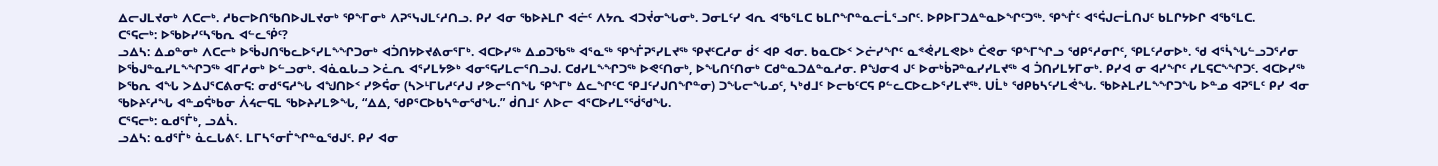ᐃᓕᒍᒪᔪᓂᒃ ᐱᑕᓕᒃ. ᓱᑲᓕᐅᑎᖃᑎᐅᒍᒪᔪᓂᒃ ᕿᖕᒥᓂᒃ ᐱᕈᕐᓭᒍᒪᑦᓱᑎᓗ. ᑭᓯ ᐊᓂ ᖃᐅᔨᒪᒋ ᐊᓖᑦ ᐱᔭᕆ ᐊᑐᔫᓂᖓᓂᒃ. ᑐᓂᒪᑦᓯ ᐊᕆ ᐊᖃᕐᒪᑕ ᑲᒪᒋᖏᓐᓇᓕᒫᕐᓗᒋᑦ. ᐅᑭᐅᒥᑐᐃᓐᓇᐅᖏᑦᑐᖅ. ᕿᖕᒦᑦ ᐊᕐᕌᒍᓕᒫᑎᒍᑦ ᑲᒪᒋᔭᐅᒋ ᐊᖃᕐᒪᑕ.
ᑕᕐᕋᓕᒃ: ᐅᖃᐅᓯᑦᓴᖃᕆ ᐊᓪᓚᖀᑦ?
ᓗᐃᓴ: ᐃᓄᓐᓂᒃ ᐱᑕᓕᒃ ᐅᖄᒍᑎᖃᓚᐅᕐᓯᒪᖕᖏᑐᓂᒃ ᐊᑑᑎᔭᐅᔪᕕᓂᕐᒥᒃ. ᐊᑕᐅᓯᖅ ᐃᓄᑐᖃᖅ ᐊᕐᓇᖅ ᕿᖕᒦᕈᕐᓯᒪᔪᖅ ᕿᔪᑦᑕᓱᓂ ᑰᑉ ᐊᑭ ᐊᓂ. ᑲᓇᑕᐅᑉ ᐳᓖᓯᖏᑦ ᓇᕝᕚᓯᒪᕙᐅᒃ ᑖᕙᓂ ᕿᖕᒥᖏᓗ ᖁᑭᕐᓱᓂᒋᑦ, ᕿᒪᑦᓱᓂᐅᒃ. ᖁ ᐊᕐᓵᖓᓪᓗᑐᕐᓱᓂ ᐅᖄᒍᓐᓇᓯᒪᖕᖏᑐᖅ ᐊᒥᓱᓂᒃ ᐅᓪᓗᓂᒃ. ᐊᓈᓇᒐᓗ ᐳᓛᕆ ᐊᕐᓯᒪᔭᕗᒃ ᐊᓂᕐᕋᓯᒪᓕᕐᑎᓗᒍ. ᑕᑯᓯᒪᖕᖏᑐᖅ ᐅᕙᑦᑎᓂᒃ, ᐅᖓᑎᑦᑎᓂᒃ ᑕᑯᓐᓇᑐᐃᓐᓇᓱᓂ. ᑭᖑᓂᐊ ᒍᑦ ᐅᓂᒃᑳᕈᓐᓇᓯᓯᒪᔪᖅ ᐊ ᑑᑎᓯᒪᔭᒥᓂᒃ. ᑭᓯᐊ ᓂ ᐊᓯᖏᑦ ᓯᒪᕋᑕᖕᖏᑐᑦ. ᐊᑕᐅᓯᖅ ᐅᖃᕆ ᐊᖓ ᐳᐃᒍᕐᑕᕕᓂᕋ: ᓂᑯᕐᕋᓱᖓ ᐊᖑᑎᐅᑉ ᓯᕗᕌᓂ (ᓴᐳᒻᒥᒐᓱᑦᓱᒍ ᓯᕗᓕᕐᑎᖓ ᕿᖕᒥᒃ ᐃᓚᖏᑦᑕ ᕿᒧᑦᓯᒍᑎᖏᓐᓂ) ᑐᖓᓕᖓᓄᑦ, ᓴᒃᑯᒧᑦ ᐅᓕᑲᑦᑕᕋ ᑭᓪᓚᑕᐅᓚᐅᕐᓯᒪᔪᖅ. ᑌᒫᒃ ᖁᑭᑲᓴᑦᓯᒪᕚᖓ. ᖃᐅᔨᒪᓯᒪᖕᖏᑐᖓ ᐅᓐᓄ ᐊᕈᕐᒪᑦ ᑭᓯ ᐊᓂ ᖃᐅᔨᑦᓱᖓ ᐊᓐᓄᕌᒃᑲᓂ ᐲᔦᓕᕋᒪ ᖃᐅᔨᓯᒪᕗᖓ, “ᐃᐃ, ᖁᑭᕐᑕᐅᑲᓴᓐᓂᖁᖓ.” ᑰᑎᒧᑦ ᐱᐅᓕ ᐊᕐᑕᐅᓯᒪᕐᖂᖁᖓ.
ᑕᕐᕋᓕᒃ: ᓇᑯᕐᒦᒃ, ᓗᐃᓵ.
ᓗᐃᓴ: ᓇᑯᕐᒦᒃ ᓈᓚᒐᕕᑦ. ᒪᒥᓴᕐᓂᒦᖏᓐᓇᖁᒍᑦ. ᑭᓯ ᐊᓂ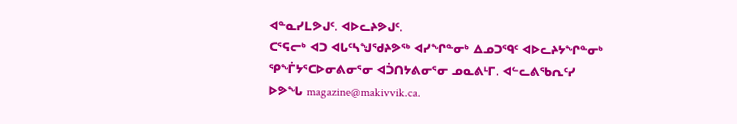ᐊᓐᓇᓯᒪᕗᒍᑦ. ᐊᐅᓚᔨᕗᒍᑦ.
ᑕᕐᕋᓕᒃ ᐊᑐ ᐊᒐᑦᓴᖑᖁᔨᕗᖅ ᐊᓯᖏᓐᓂᒃ ᐃᓄᑐᙯᑦ ᐊᐅᓚᔨᔭᖏᓐᓂᒃ ᕿᖕᒦᔭᕐᑕᐅᓂᕕᓂᕐᓂ ᐊᑑᑎᔭᕕᓂᕐᓂ ᓄᓇᕕᒻᒥ. ᐊᓪᓚᕕᖃᕆᑦᓯ ᐅᕗᖓ magazine@makivvik.ca.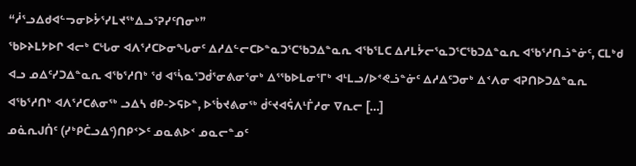“ᓲᕐᓗᐃᑯᐊᓪᓓᓂᐅᔮᕐᓯᒪᔪᖅᐃᓗᕐᕈᓯᑦᑎᓂᒃ”
ᖃᐅᔨᒪᔭᐅᒋ ᐊᓕᒃ ᑕᒡᒐᓂ ᐊᐱᕐᓱᑕᐅᓂᖓᓂᑦ ᐃᓱᐃᓪᓕᑕᐅᓐᓇᑐᕐᑕᖃᑐᐃᓐᓇᕆ ᐊᖃᕐᒪᑕ ᐃᓱᒪᔮᓕᕐᓇᑐᕐᑕᖃᑐᐃᓐᓇᕆ ᐊᖃᕐᓱᑎᓘᓐᓃᑦ, ᑕᒪᒃᑯ ᐊᓗ ᓄᐃᑦᓯᑐᐃᓐᓇᕆ ᐊᖃᕐᓱᑎᒃ ᖁ ᐊᕐᓵᓇᕐᑐᑰᕐᓂᕕᓂᕐᓂᒃ ᐃᕐᖃᐅᒪᓂᕐᒥᒃ ᐊᒻᒪᓗ/ᐅᕝᕙᓘᓐᓃᑦ ᐃᓱᐃᑦᑐᓂᒃ ᐃᑉᐱᓂ ᐊᕈᑎᐅᑐᐃᓐᓇᕆ ᐊᖃᕐᓱᑎᒃ ᐊᐱᕐᓱᑕᕕᓂᖅ ᓗᐃᓴ ᑯᑭ-ᐳᕋᐅᓐ, ᐅᖄᔪᕕᓂᖅ ᑰᑦᔪᐊᕌᐱᒻᒦᓱᓂ ᐁᕆᓕ […]
ᓄᓈᕆᒍᑏᑦ (ᓯᒃᑭᑖᓗᐃᑦ)ᑎᑭᑉᐳᑦ ᓄᓇᕕᐅᑉ ᓄᓇᓕᓐᓄᑦ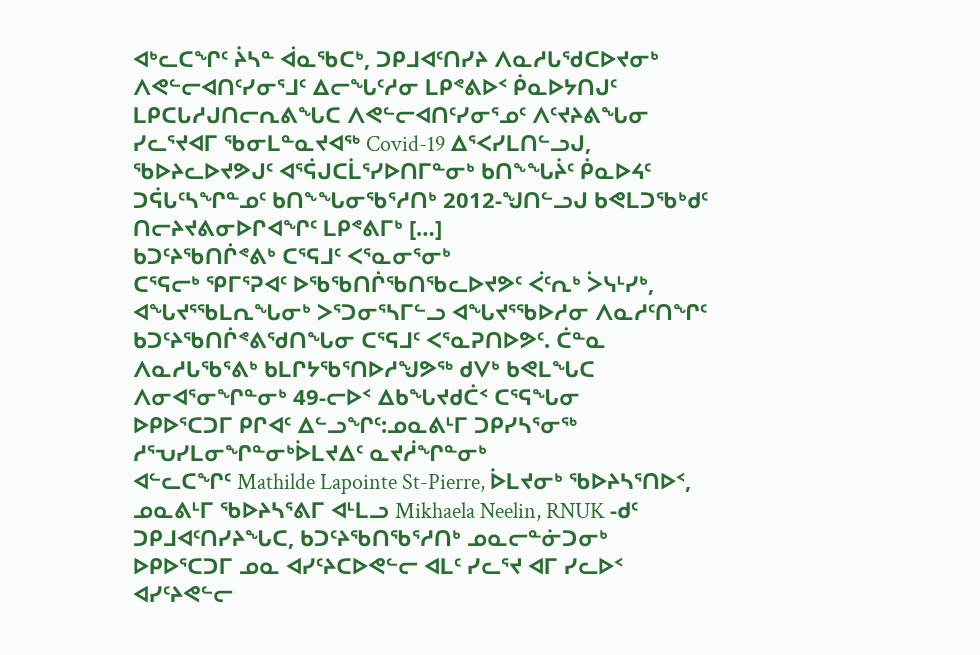ᐊᒃᓚᑕᖏᑦ ᔩᓴᓐ ᐋᓇᖃᑕᒃ, ᑐᑭᒧᐊᑦᑎᓯᔨ ᐱᓇᓱᒐᖁᑕᐅᔪᓂᒃ ᐱᕙᓪᓕᐊᑎᑦᓯᓂᕐᒧᑦ ᐃᓕᖓᑦᓱᓂ ᒪᑭᕝᕕᐅᑉ ᑮᓇᐅᔭᑎᒍᑦ ᒪᑭᑕᒐᓱᒍᑎᓕᕆᕕᖓᑕ ᐱᕙᓪᓕᐊᑎᑦᓯᓂᕐᓄᑦ ᐱᑦᔪᔨᕕᖓᓂ ᓯᓚᕐᔪᐊᒥ ᖃᓂᒪᓐᓇᔪᐊᖅ Covid-19 ᐃᕐᐸᓯᒪᑎᓪᓗᒍ, ᖃᐅᔨᓚᐅᔪᕗᒍᑦ ᐊᕐᕌᒍᑕᒫᕐᓯᐅᑎᒥᓐᓂᒃ ᑲᑎᖕᖓᔩᑦ ᑮᓇᐅᔦᑦ ᑐᕌᒐᑦᓴᖏᓐᓄᑦ ᑲᑎᖕᖓᓂᖃᕐᓱᑎᒃ 2012-ᖑᑎᓪᓗᒍ ᑲᕙᒪᑐᖃᒃᑯᑦ ᑎᓕᔨᔪᕕᓂᐅᒋᐊᖏᑦ ᒪᑭᕝᕕᒥᒃ […]
ᑲᑐᑦᔨᖃᑎᒌᕝᕕᒃ ᑕᕐᕋᒧᑦ ᐸᕐᓇᓂᕐᓂᒃ
ᑕᕐᕋᓕᒃ ᕿᒥᕐᕈᐊᑦ ᐅᖃᖃᑎᒌᖃᑎᖃᓚᐅᔪᕗᑦ ᐹᑦᕆᒃ ᐴᓭᒻᓯᒃ, ᐊᖓᔪᕐᖃᒪᕆᖓᓂᒃ ᐳᕐᑐᓂᕐᓴᒥᓪᓗ ᐊᖓᔪᕐᖃᐅᓱᓂ ᐱᓇᓱᑦᑎᖏᑦ ᑲᑐᑦᔨᖃᑎᒌᕝᕕᖁᑎᖓᓂ ᑕᕐᕋᒧᑦ ᐸᕐᓇᕈᑎᐅᕗᑦ. ᑖᓐᓇ ᐱᓇᓱᒐᖃᕐᕕᒃ ᑲᒪᒋᔭᖃᕐᑎᐅᓱᖑᕗᖅ ᑯᐯᒃ ᑲᕙᒪᖓᑕ ᐱᓂᐊᕐᓂᖏᓐᓂᒃ 49-ᓕᐅᑉ ᐃᑲᖓᔪᑯᑖᑉ ᑕᕐᕋᖓᓂ
ᐅᑭᐅᕐᑕᑐᒥ ᑭᒋᐊᑦ ᐃᓪᓗᖏᑦ:ᓄᓇᕕᒻᒥ ᑐᑭᓯᓴᕐᓂᖅ ᓱᕐᕃᓯᒪᓂᖏᓐᓂᒃᐆᒪᔪᐃᑦ ᓇᔪᓲᖏᓐᓂᒃ
ᐊᓪᓚᑕᖏᑦ Mathilde Lapointe St-Pierre, ᐆᒪᔪᓂᒃ ᖃᐅᔨᓴᕐᑎᐅᑉ, ᓄᓇᕕᒻᒥ ᖃᐅᔨᓴᕐᕕᒥ ᐊᒻᒪᓗ Mikhaela Neelin, RNUK -ᑯᑦ ᑐᑭᒧᐊᑦᑎᓯᔨᖓᑕ, ᑲᑐᑦᔨᖃᑎᖃᕐᓱᑎᒃ ᓄᓇᓕᓐᓃᑐᓂᒃ ᐅᑭᐅᕐᑕᑐᒥ ᓄᓇ ᐊᓯᑦᔨᑕᐅᕙᓪᓕ ᐊᒪᑦ ᓯᓚᕐᔪ ᐊᒥ ᓯᓚᐅᑉ ᐊᓯᑦᔨᕙᓪᓕ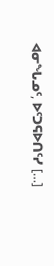ᐊᓂᖓᓄᑦ, ᐅᑦᑐᕋᐅᑎᑦᓯ […]